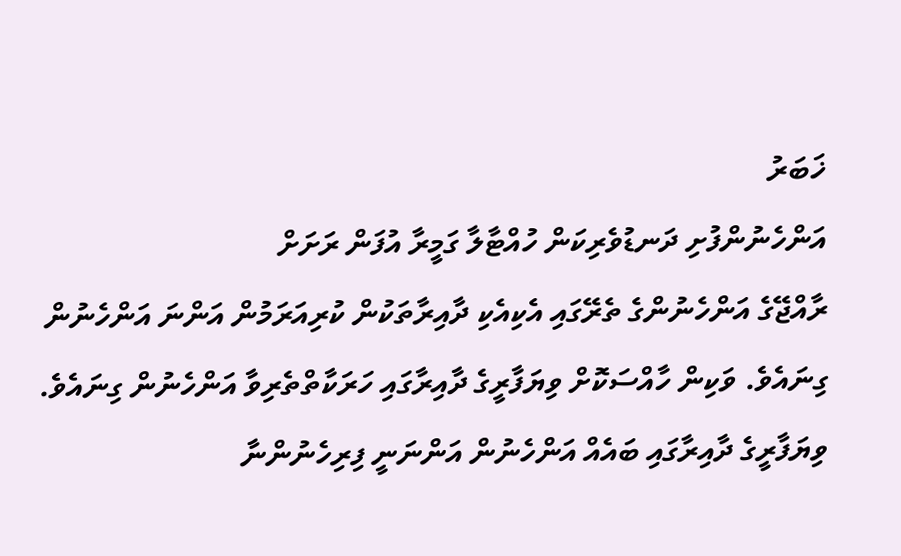ޚަބަރު
އަންހެނުންފުށި ދަނޑުވެރިކަން ހުއްޓާލާ ގަމީރާ އުފަން ރަށަށް
ރާއްޖޭގެ އަންހެނުންގެ ތެރޭގައި އެކިއެކި ދާއިރާތަކުން ކުރިއަރަމުން އަންނަ އަންހެނުން ގިނައެވެ. ވަކިން ހާއްސަކޮށް ވިޔަފާރީގެ ދާއިރާގައި ހަރަކާތްތެރިވާ އަންހެނުން ގިނައެވެ. ވިޔަފާރީގެ ދާއިރާގައި ބައެއް އަންހެނުން އަންނަނީ ފިރިހެނުންނާ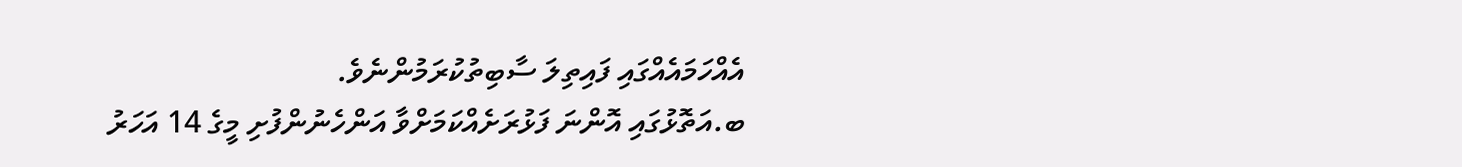އެއްހަމައެއްގައި ފައިތިލަ ސާބިތުކުރަމުންނެވެ.
ބ.އަތޮޅުގައި އޮންނަ ފަޅުރަށެއްކަމަށްވާ އަންހެނުންފުށި މީގެ 14 އަހަރު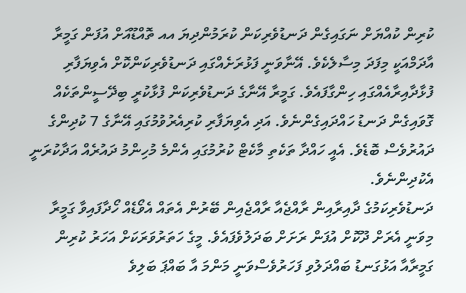ކުރިން ކުއްޔަށް ނަގައިގެން ދަނޑުވެރިކަން ކުރަމުންދިޔަ އއ ތޮއްޑޫއަށް އުފަން ގަމީރާ އާދަމްއަކީ މިފަދަ މިސާލެކެވެ. އޭނާވަނީ ފަޅުރަށެއްގައި ދަނޑުވެރިކަންކޮށް އެވިޔަފާރި ފުޅާދާއިރާއެއްގައި ހިންގާފައެވެ. ގަމީރާ އޭނާގެ ދަނޑުވެރިކަން ފުޅާކުރީ ބިދޭސީންތަކެއް ގޮވައިގެން ދަނޑު ހައްދައިގެންނެވެ. އަދި އެވިޔަފާރި ކުރިއެރުވުމުގައި އޭނާގެ 7 ކުދިންގެ ދައުރުވެސް ބޮޑެވެ. އެއީ ހައްދާ ތަކެތި މާކެޓް ކުރުމުގައި އެންމެ މުހިންމު ދައުރެއް އަދާކުރަނީ އެކުދިންނެވެ.
ދަނޑުވެރިކަމުގެ ދާއިރާއިން ރާއްޖެއާ ރާއްޖެއިން ބޭރުން އެތައް އެވޯޑެއް ހޯދާފައިވާ ގަމީރާ މިވަނީ އެރަށް ދޫކޮށް އުފަން ރަށަށް ބަދަލުވެފައެވެ. މީގެ ހަތަރުވަރަކަށް އަހަރު ކުރިން ގަމީރާއާ އަޅުގަނޑު ބައްދަލުވި ފަހަރުވެސްވަނީ މަންމަ އާ ބައްޕަ ބަލިވެ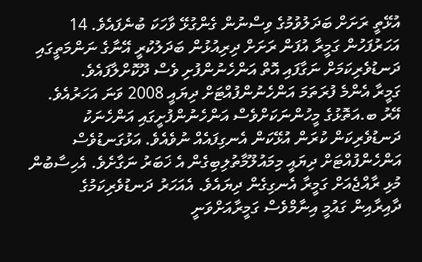އުޅޭތީ ރަށަށް ބަދަލުވުމުގެ ވިސްނުން ގެންގުޅޭ ވާހަކަ ބުނެފައެވެ. 14 އަހަރުފަހުން ގަމީރާ އުފަން ރަށަށް ދިރިއުޅުން ބަދަލުކުރީ އޭނާގެ ނަންމަތީގައި ދަނޑުވެރިކަމަށް ނަގާފައި އޮތް އަންހެނުންފުށި ވެސް ދޫކޮށްލާފައެވެ.
ގަމީރާ އެންމެ ފުރަތަމަ އަންހެނުންފުއްޓަށް ދިޔައީ 2008 ވަނަ އަހަރުއެވެ. އޭރު ބ.އަތޮޅުގެ މީހުންނަކަށްވެސް އަންހެނުންފުށީގައި އަންހެނަކު ދަނޑުވެރިކަން ކުރަން އުޅޭކަން އެނގިފައެއް ނުވެއެވެ. އަޅުގަނޑުވެސް އަންހެންފުއްޓަށް ދިޔައީ މިމައުލޫމާތުލިބިގެން އެ ޚަބަރު ނަގާށެވެ. އެހިސާބުން މުޅި ރާއްޖެއަށް ގަމީރާ އެނގިގެން ދިޔައެވެ. އެއަހަރު ދަނޑުވެރިކަމުގެ ދާއިރާއިން ގައުމީ އިނާމްވެސް ގަމީރާއަށްވަނީ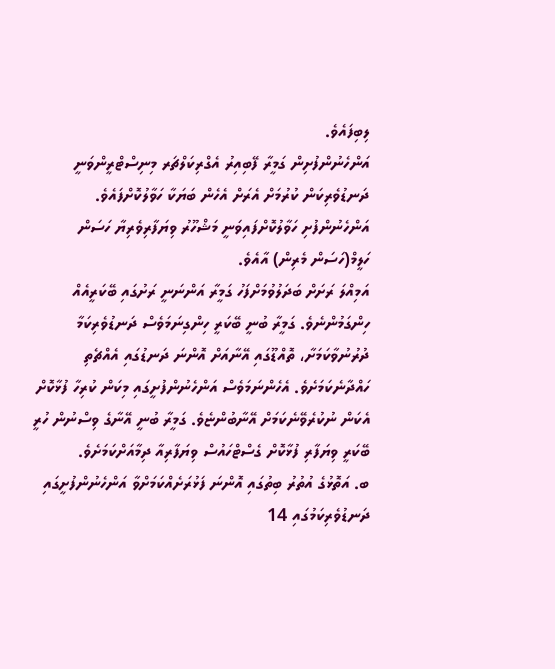ލިބިފައެވެ.
އަންހެނުންފުށިން ގަމީރާ ފޭބިއިރު އެގްރިކަލްޗަރ މިނިސްޓްރީންވަނީ ދަނޑުވެރިކަން ކުރުމަށް އެރަށް އެހެން ބަޔަކާ ހަވާލުކޮށްފައެވެ. އަންހެނުންފުށި ހަވާލުކޮށްފައިވަނީ މަޝްހޫރު ވިޔަފާރިވެރިޔާ ހަސަން ހަލީމް(ހަސަން މެރިން) އާއެވެ.
އަމިއްލަ ރަށަށް ބަދަލުވުމަށްފަހު ގަމީރާ އަންނަނީ ރަށުގައި ބޭކަރީއެއް ހިންގަމުންނެވެ. ގަމީރާ ބުނީ ބޭކަރީ ހިންގިނަމަވެސް ދަނޑުވެރިކަމާ ދުރުނުވާކަމަށާ، ތޮއްޑޫގައި އޭނާއަށް އޮންނަ ދަނޑުގައި އެއްޗެތި ހައްދާނެކަމަށެވެ. އެހެންނަމަވެސް އަންހެނުންފުށީގައި މިކަން ކުރިހާ ފުޅާކޮށް އެކަން ނުކުރެވޭނެކަމަށް އޭނާބުންޏެވެ. ގަމީރާ ބުނީ އޭނާގެ ވިސްނުން ހުރީ ބޭކަރީ ވިޔަފާރި ފުޅާކޮށް ގެސްޓްހައުސް ވިޔަފާރިއާ ދިމާއަށްކަމަށެވެ.
ބ. އަތޮޅުގެ އުތުރު ބިތުގައި އޮންނަ ފަޅުރަށެއްކަމަށްވާ އަންހެނުންފުށީގައި ދަނޑުވެރިކަމުގައި 14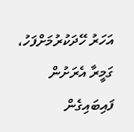އަހަރު ހޭދަކުރުމަށްފަހު، ގަމީރާ އެރަށުން ފައިބައިގެން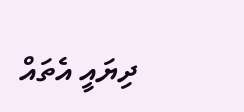ދިޔައީ އެތައް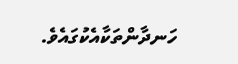ހަނދާންތަކާއެކުގައެވެ.